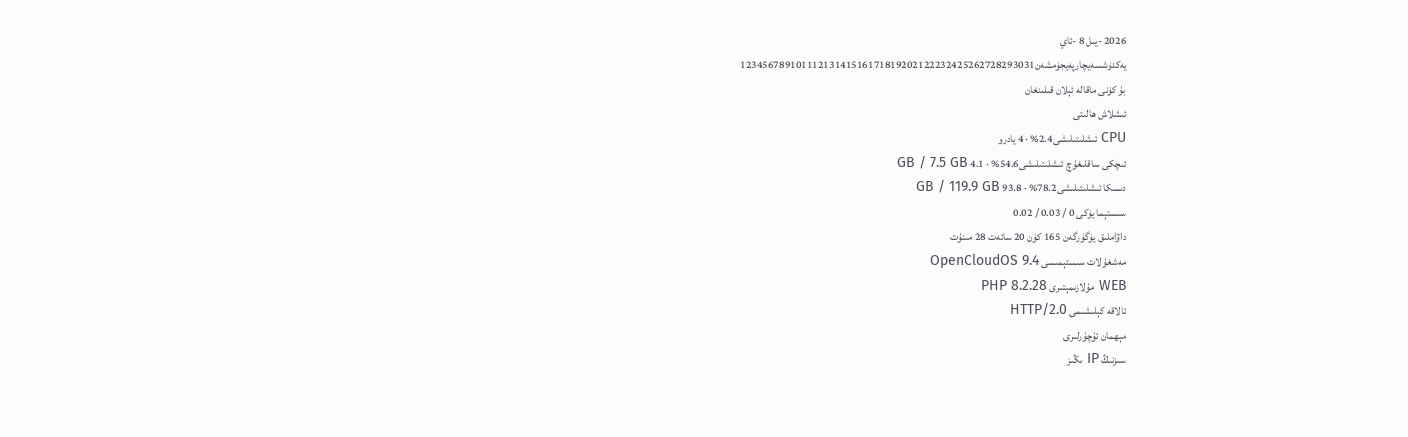2026 -يىل 8 -ئاي
يەكدۈشسەيچارپەيجۈمشەن12345678910111213141516171819202122232425262728293031
بۇ كۈنى ماقالە ئېلان قىلىنغان
ئىشلاش ھالىتى
CPU ئىشلىتىلىشى2.4% · 4 يادرو
ئىچكى ساقلىغۇچ ئىشلىتىلىشى54.6% · 4.1 GB / 7.5 GB
دىسكا ئىشلىتىلىشى78.2% · 93.8 GB / 119.9 GB
سىستېما يۈكى 0 / 0.03 / 0.02
داۋاملىق يۈگۈرگەن 165 كۈن 20 سائەت 28 مىنۇت
مەشغۇلات سىستېمىسى OpenCloudOS 9.4
WEB مۇلازىمېتىرى PHP 8.2.28
ئالاقە كېلىشىمى HTTP/2.0
مېھمان ئۇچۇرلىرى
سىزنىڭ IP ىڭىز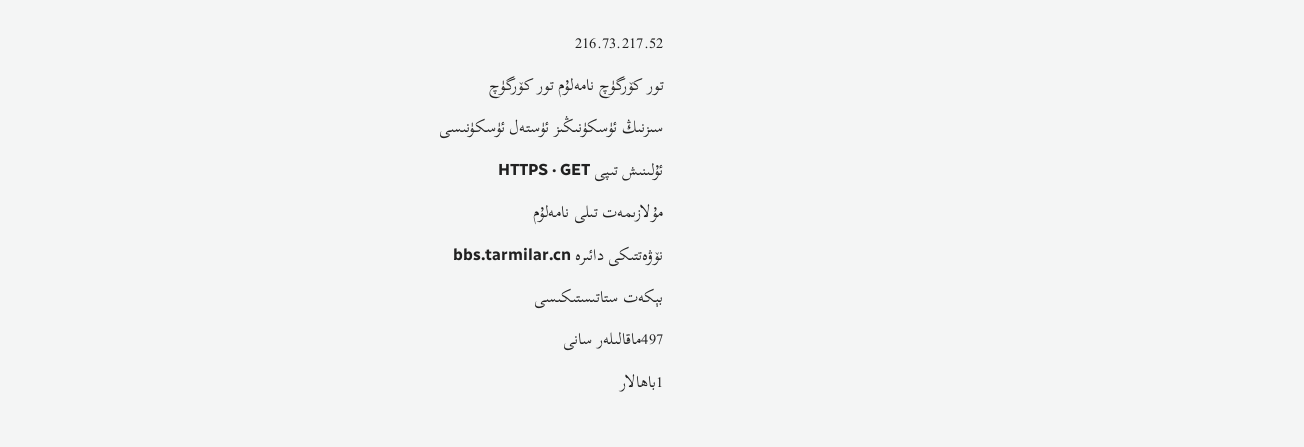216.73.217.52
تور كۆرگۈچ نامەلۇم تور كۆرگۈچ
سىزنىڭ ئۈسكۈنىڭىز ئۈستەل ئۈسكۈنىسى
ئۇلىنىش تىپى HTTPS · GET
مۇلازىمەت تىلى نامەلۇم
نۆۋەتتىكى دائىرە bbs.tarmilar.cn
بېكەت ستاتىستىكىسى
497ماقالىلەر سانى
1باھالار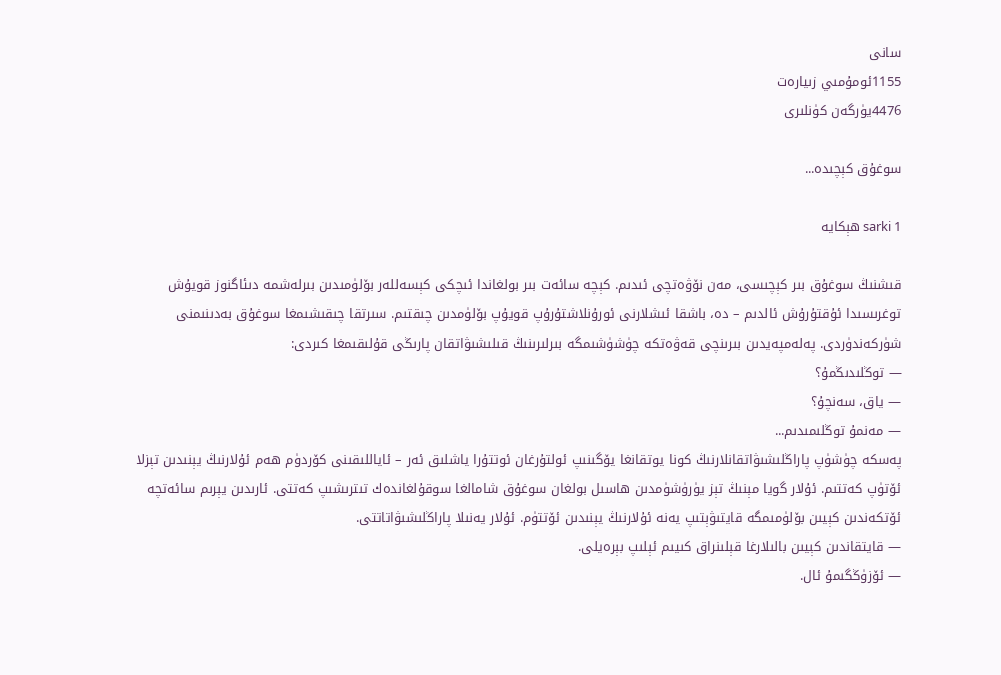سانى
1155ئومۇمىي زىيارەت
4476يۈرگەن كۈنلىرى

سوغۇق كېچىدە...

sarki 1 ھېكايە

قىشنىڭ سوغۇق بىر كېچىسى، مەن نۆۋەتچى ئىدىم. كېچە سائەت بىر بولغاندا ئىچكى كېسەللەر بۆلۈمىدىن بىرلەشمە دىئاگنوز قويۇش توغرىسىدا ئۇقتۇرۇش ئالدىم – دە، باشقا ئىشلارنى ئورۇنلاشتۇرۇپ قويۇپ بۆلۈمدىن چىقتىم. سىرتقا چىقىشىمغا سوغۇق بەدىنىمنى شۈركەندۈردى. پەلەمپەيدىن بىرىنچى قەۋەتكە چۈشۈشىمگە بىرلىرىنىڭ قىلىشىۋاتقان پارىڭى قۇلىقىمغا كىردى:
— توڭلىدىڭمۇ؟
— ياق، سەنچۇ؟
— مەنمۇ توڭلىمىدىم...
پەسكە چۈشۈپ پاراڭلىشىۋاتقانلارنىڭ كونا يوتقانغا يۆگىنىپ ئولتۇرغان ئوتتۇرا ياشلىق ئەر – ئاياللىقىنى كۆردۈم ھەم ئۇلارنىڭ يېنىدىن تېزلا ئۆتۈپ كەتتىم. ئۇلار گويا مېنىڭ تېز يۈرۈشۈمدىن ھاسىل بولغان سوغۇق شامالغا سوقۇلغاندەك تىترىشىپ كەتتى. ئارىدىن يېرىم سائەتچە ئۆتكەندىن كېيىن بۆلۈمىمگە قايتىۋېتىپ يەنە ئۇلارنىڭ يېنىدىن ئۆتتۈم. ئۇلار يەنىلا پاراڭلىشىۋاتاتتى.
— قايتقاندىن كېيىن بالىلارغا قېلىنراق كىيىم ئېلىپ بېرەيلى.
— ئۆزۈڭگىمۇ ئال.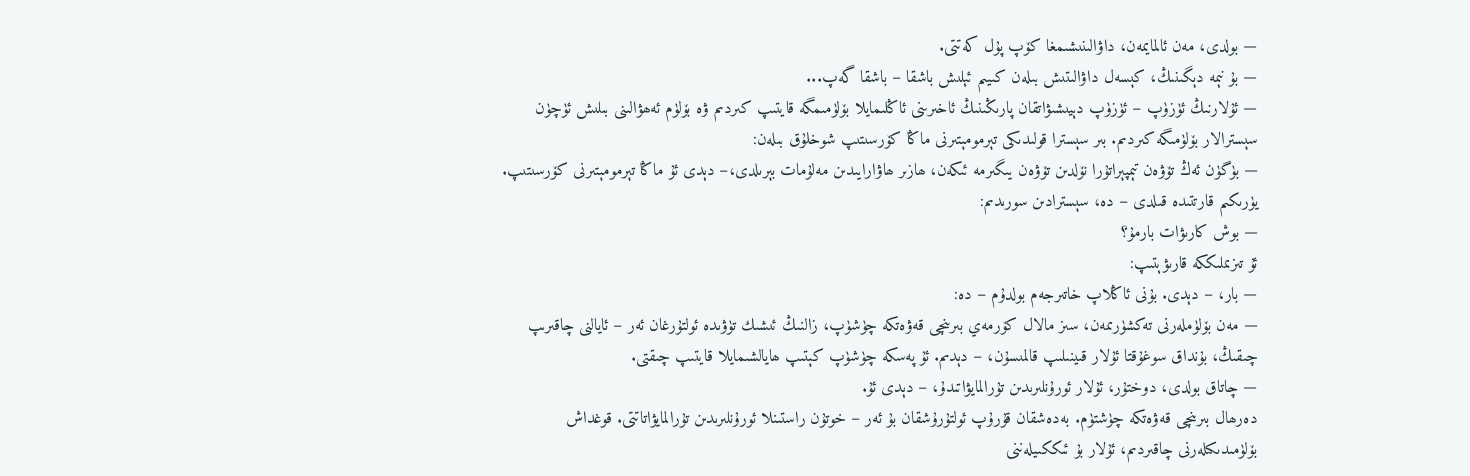— بولدى، مەن ئالمايمەن، داۋالىنىشىمغا كۆپ پۇل كەتتى.
— بۇ نېمە دېگىنىڭ، كېسەل داۋالىتىش بىلەن كىيىم ئېلىش باشقا – باشقا گەپ...
— ئۇلارنىڭ ئۈزۈپ – ئۈزۈپ دېيىشىۋاتقان پارىڭىنىڭ ئاخىرىنى ئاڭلىمايلا بۆلۈمىمگە قايتىپ كىردىم ۋە بۆلۈم ئەھۋالىنى بىلىش ئۈچۈن سېسترالار بۆلۈمىگە كىردىم. بىر سېسترا قولىدىكى تېرمومېتىرنى ماڭا كۆرسىتىپ شوخلۇق بىلەن:
— بۈگۈن ئەڭ تۆۋەن تېمپېراتۇرا نۆلدىن تۆۋەن يىگىرمە ئىكەن، ھازىر ھاۋارايىدىن مەلۇمات بېرىلدى،– دېدى ئۇ ماڭا تېرمومېتىرنى كۆرسىتىپ. يۈرىكىم قارتتىدە قىلدى – دە، سېسترادىن سورىدىم:
— بوش كارىۋات بارمۇ؟
ئۇ تىزىملىككە قارىۋېتىپ:
— بار، – دېدى. بۇنى ئاڭلاپ خاتىرجەم بولدۇم – دە:
— مەن بۆلۈملەرنى تەكشۈرىمەن، سىز مالال كۆرمەي بىرىنچى قەۋەتكە چۈشۈپ، زالنىڭ ئىشىك تۈۋىدە ئولتۇرغان ئەر – ئايالنى چاقىرىپ چىقىڭ، بۇنداق سوغۇقتا ئۇلار قىينىلىپ قالمىسۇن، – دېدىم. ئۇ پەسكە چۈشۈپ كېتىپ ھايالشىمايلا قايتىپ چىقتى.
— چاتاق بولدى، دوختۇر، ئۇلار ئورۇنلىرىدىن تۇرالمايۋاتىدۇ، – دېدى ئۇ.
دەرھال بىرىنچى قەۋەتكە چۈشتۈم. بەدەشقان قۇرۇپ ئولتۇرۇشقان بۇ ئەر – خوتۇن راستىنلا ئورۇنلىرىدىن تۇرالمايۋاتاتتى. قوغداش بۆلۈمىدىكىلەرنى چاقىردىم، ئۇلار بۇ ئىككىيلەننى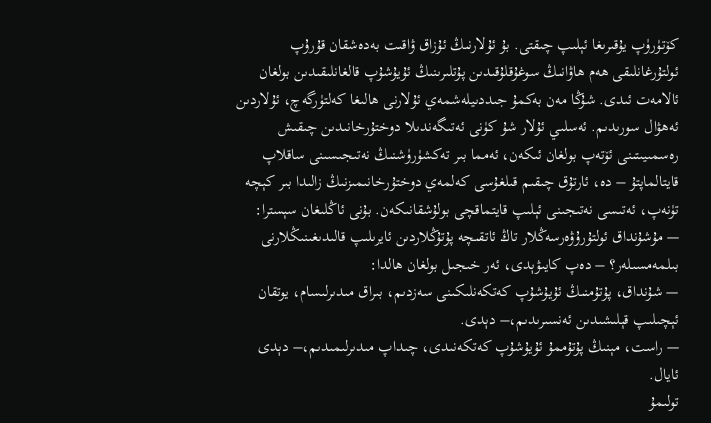كۆتۈرۈپ يۇقىرىغا ئېلىپ چىقتى. بۇ ئۇلارنىڭ ئۇزاق ۋاقىت بەدەشقان قۇرۇپ ئولتۇرغانلىقى ھەم ھاۋانىڭ سوغۇقلۇقىدىن پۇتلىرىنىڭ ئۇيۇشۇپ قالغانلىقىدىن بولغان ئالامەت ئىدى. شۇڭا مەن بەكمۇ جىددىيلەشمەي ئۇلارنى ھالىغا كەلتۈرگەچ، ئۇلاردىن ئەھۋال سورىدىم. ئەسلىي ئۇلار شۇ كۈنى ئەتىگەندىلا دوختۇرخانىدىن چىقىش رەسمىيىتىنى ئۆتەپ بولغان ئىكەن، ئەمما بىر تەكشۈرۈشنىڭ نەتىجىسىنى ساقلاپ قايتالماپتۇ – دە، ئارتۇق چىقىم قىلغۇسى كەلمەي دوختۇرخانىمىزنىڭ زالىدا بىر كېچە تۈنەپ، ئەتىسى نەتىجىنى ئېلىپ قايتماقچى بولۇشقانىكەن. بۇنى ئاڭلىغان سېسترا:
— مۇشۇنداق ئولتۇرۇۋەرسەڭلار تاڭ ئاتقىچە پۇتۇڭلاردىن ئايرىلىپ قالىدىغىنىڭلارنى بىلمەمسىلەر؟ – دەپ كايىۋېدى، ئەر خىجىل بولغان ھالدا:
— شۇنداق، پۇتۇمنىڭ ئۇيۇشۇپ كەتكەنلىكىنى سەزدىم، بىراق مىدىرلىسام، يوتقان ئېچىلىپ قېلىشىدىن ئەنسىرىدىم،– دېدى.
— راست، مېنىڭ پۇتۇممۇ ئۇيۇشۇپ كەتكەنىدى، چىداپ مىدىرلىمىدىم،– دېدى ئايال.
تولىمۇ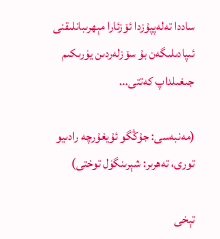ساددا تەلەپپۇزدا ئۆزئارا مېھرىبانلىقنى ئىپادىلىگەن بۇ سۆزلەردىن يۈرىكىم جىغىلداپ كەتتى...

(مەنبەسى: جۇڭگو ئۇيغۇرچە رادىيو تورى، تەھرىر: شېرىنگۈل توختى)

تېخى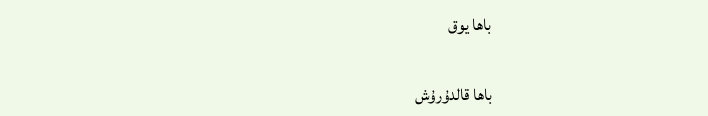باھا يوق

باھا قالدۇرۇش